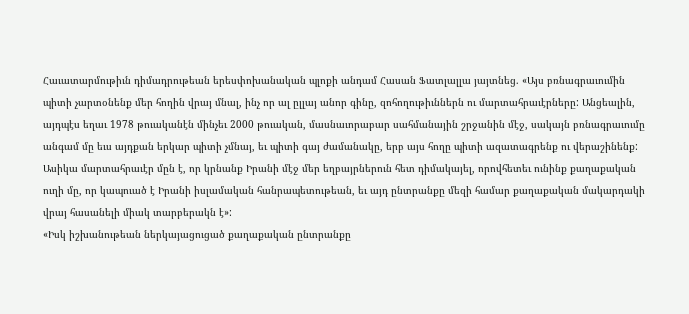Հաւատարմութիւն դիմադրութեան երեսփոխանական պլոքի անդամ Հասան Ֆատլալլա յայտնեց. «Այս բռնագրաւումին պիտի չարտօնենք մեր հողին վրայ մնալ, ինչ որ ալ ըլլայ անոր գինը, զոհողութիւններն ու մարտահրաւէրները: Անցեալին, այդպէս եղաւ 1978 թուականէն մինչեւ 2000 թուական, մասնաւորաբար սահմանային շրջանին մէջ, սակայն բռնագրաւումը անգամ մը եւս այդքան երկար պիտի չմնայ, եւ պիտի գայ ժամանակը, երբ այս հողը պիտի ազատագրենք ու վերաշինենք: Ասիկա մարտահրաւէր մըն է, որ կրնանք Իրանի մէջ մեր եղբայրներուն հետ դիմակայել, որովհետեւ ունինք քաղաքական ուղի մը, որ կապուած է Իրանի իսլամական հանրապետութեան, եւ այդ ընտրանքը մեզի համար քաղաքական մակարդակի վրայ հասանելի միակ տարբերակն է»:
«Իսկ իշխանութեան ներկայացուցած քաղաքական ընտրանքը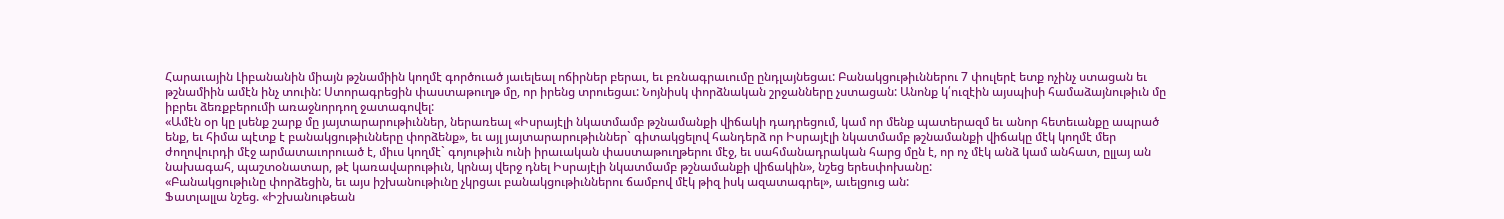Հարաւային Լիբանանին միայն թշնամիին կողմէ գործուած յաւելեալ ոճիրներ բերաւ, եւ բռնագրաւումը ընդլայնեցաւ: Բանակցութիւններու 7 փուլերէ ետք ոչինչ ստացան եւ թշնամիին ամէն ինչ տուին: Ստորագրեցին փաստաթուղթ մը, որ իրենց տրուեցաւ: Նոյնիսկ փորձնական շրջանները չստացան: Անոնք կ՛ուզէին այսպիսի համաձայնութիւն մը իբրեւ ձեռքբերումի առաջնորդող ջատագովել:
«Ամէն օր կը լսենք շարք մը յայտարարութիւններ, ներառեալ «Իսրայէլի նկատմամբ թշնամանքի վիճակի դադրեցում, կամ որ մենք պատերազմ եւ անոր հետեւանքը ապրած ենք, եւ հիմա պէտք է բանակցութիւնները փորձենք», եւ այլ յայտարարութիւններ` գիտակցելով հանդերձ որ Իսրայէլի նկատմամբ թշնամանքի վիճակը մէկ կողմէ մեր ժողովուրդի մէջ արմատաւորուած է, միւս կողմէ` գոյութիւն ունի իրաւական փաստաթուղթերու մէջ, եւ սահմանադրական հարց մըն է, որ ոչ մէկ անձ կամ անհատ, ըլլայ ան նախագահ, պաշտօնատար, թէ կառավարութիւն, կրնայ վերջ դնել Իսրայէլի նկատմամբ թշնամանքի վիճակին», նշեց երեսփոխանը:
«Բանակցութիւնը փորձեցին, եւ այս իշխանութիւնը չկրցաւ բանակցութիւններու ճամբով մէկ թիզ իսկ ազատագրել», աւելցուց ան:
Ֆատլալլա նշեց. «Իշխանութեան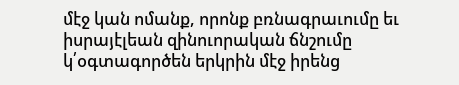մէջ կան ոմանք, որոնք բռնագրաւումը եւ իսրայէլեան զինուորական ճնշումը կ՛օգտագործեն երկրին մէջ իրենց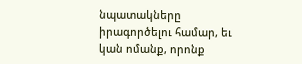նպատակները իրագործելու համար, եւ կան ոմանք, որոնք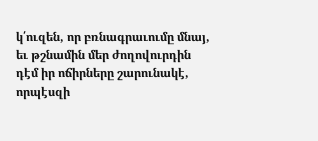կ՛ուզեն, որ բռնագրաւումը մնայ, եւ թշնամին մեր ժողովուրդին դէմ իր ոճիրները շարունակէ, որպէսզի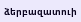ձերբազատուի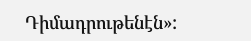Դիմադրութենէն»: